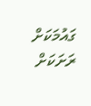ގައުމަކަށް ރަށަކަށް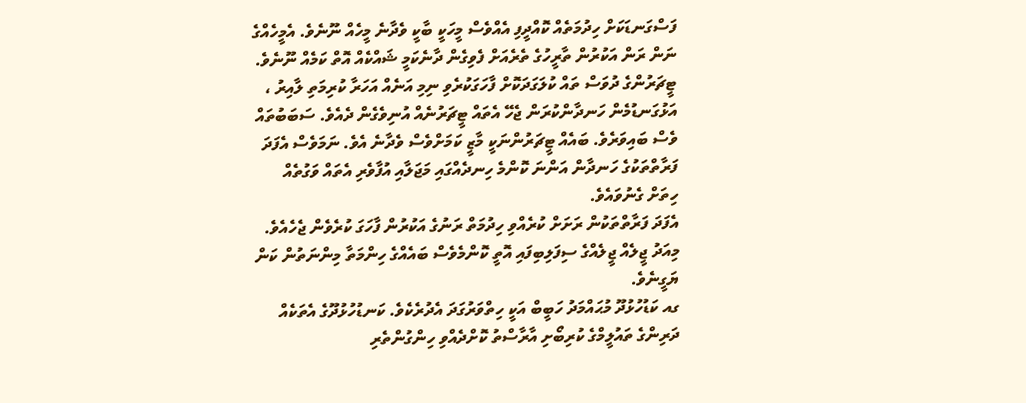ފަސްގަނޑަކަށް ހިދުމަތެއް ކޮއްދީފި އެއްވެސް މީހަކީ ބާކީ ވެދާނެ މީހެއް ނޫނެވެ. އެމީހެއްގެ ނަން ރަން އަކުރުން ތާރީހުގެ ތެރެއަށް ފެވިގެން ދާނެކަމީ ޝައްކެއް އޮތް ކަމެއް ނޫނެވެ. ޓީޗަރުންގެ ދުވަސް ތައް ކުލަގަދަކޮށް ފާހަގަކުރެވި ނިމި އަނެއް އަހަރާ ކުރިމަތި ލާއިރު ، އަޅުގަނޑުމެން ހަނދާންކުރަން ޖެހޭ އެތައް ޓީޗަރުނެއް އުނިވެގެން ދެއެވެ. ސަބަބުތައް ވެސް ބައިވަރެވެ. ބައެއް ޓީޗަރުންނަކީ މާޒީ ކަމަށްވެސް ވެދާނެ އެވެ. ނަމަވެސް އެފަދަ ފަރާތްތަކުގެ ހަނދާން އަންނަ ކޮންމެ ހިނދެއްގައި މަޖަލާއި އުފާވެރި އެތައް ވަގުތެއް ހިތަށް ގެނުވައެވެ.
އެފަދަ ފަރާތްތަކުން ރަށަށް ކުރެއްވި ހިދުމަތް ރަނުގެ އަކުރުން ފާހަގަ ކުރެވެން ޖެހެއެވެ. މިއަދު ޖީލެއް ޖީލެއްގެ ސިފަލިބިފައި އޮތީ ކޮންމެވެސް ބައެއްގެ ހިންމަތާ މިންނަތުން ކަން ޔަގީނެވެ.
ގއ ކަޑުހުޅުދޫ މުޙައްމަދު ހަބީބް އަކީ ހިތްވަރުގަދަ އެދުރެކެވެ. ކަނޑުހުޅުދޫގެ އެތަކެއް ދަރިންގެ ތައުލީމްގެ ކުރިބޯށި އާރާސްތު ކޮށްދެއްވި ހިންގުންތެރި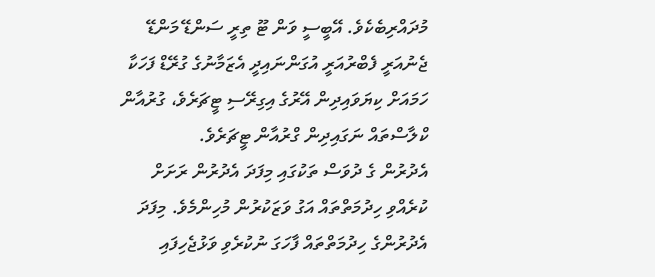މުދައްރިބެކެވެ. އޭބީސީ ވަން ޓޫ ތިރީ ސަންޑޭ މަންޑޭ ޖެނުއަރީ ފެބްރުއަރީ އުގަންނައިދީ އެޒަމާނުގެ ގުރޭޑް ފަހަކާ ހަމައަށް ކިޔަވައިދިން އޭރުގެ އިގިރޭސި ޓީޗަރެވެ، ގުރުއާން ކްލާސްތައް ނަގައިދިން ގްރުއާން ޓީޗަރެވެ.
އެދުރުން ގެ ދުވަސް ތަކުގައި މިފަދަ އެދުރުން ރަށަށް ކުރެއްވި ހިދުމަތްތައް އަގު ވަޒަކުރުން މުހިންމެވެ. މިފަދަ އެދުރުންގެ ހިދުމަތްތައް ފާހަގަ ނުކުރެވި ވަޅުޖެހިފައި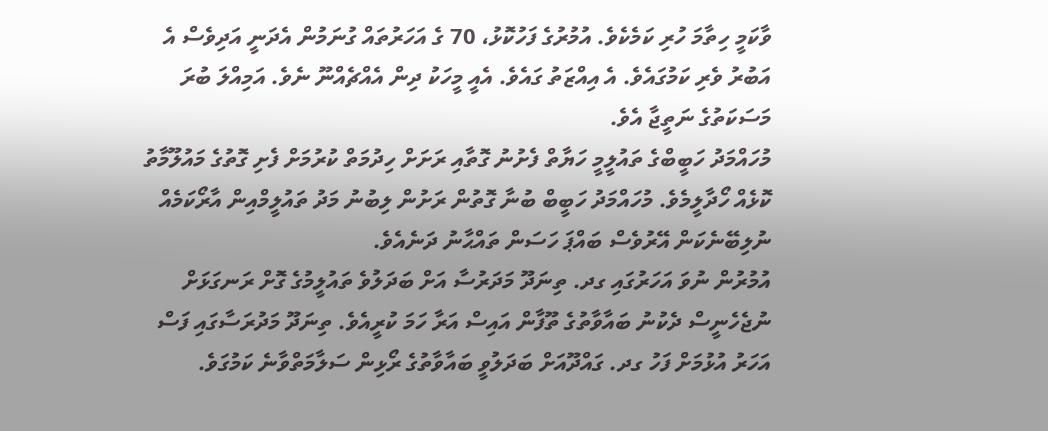ވާކަމީ ހިތާމަ ހުރި ކަމެކެވެ. އުމުރުގެ ފަހުކޮޅު، 70 ގެ އަހަރުތައް ގުނަމުން އެދަނީ އަދިވެސް އެ އަބުރު ވެރި ކަމުގައެވެ. އެ އިއްޒަތު ގައެވެ. އެއީ މީހަކު ދިން އެއްޗެއްނޫ ނެވެ. އަމިއްލަ ބުރަ މަސަކަތުގެ ނަތީޖާ އެވެ.
މުހައްމަދު ހަބީބްގެ ތައުލީމީ ހަޔާތް ފެށުނު ގޮތާއި ރަށަށް ހިދުމަތް ކުރުމަށް ފެށި ގޮތުގެ މައުލޫމާތު ކޮޅެއް ހޯދާލީމެވެ. މުހައްމަދު ހަބީބް ބުނާ ގޮތުން ރަށުން ލިބުނު މަދު ތައުލީމްއިން އާރޯކަމެއް ނުލިބޭނެކަން އޭރުވެސް ބައްޕަ ހަސަން ތައްޙާނު ދަނެއެވެ.
އުމުރުން ނުވަ އަހަރުގައި ގދ. ތިނަދޫ މަދަރުސާ އަށް ބަދަލުވެ ތައުލީމުގެ ގޮށް ރަނގަޅަށް ނުޖެހެނީސް ދެކުނު ބައާވާތުގެ ތޫފާން އައިސް އަރާ ހަމަ ކުރީއެވެ. ތިނަދޫ މަދުރަސާގައި ފަސް އަހަރު އުޅުމަށް ފަހު ގދ. ގައްދޫއަށް ބަދަލުވީ ބައާވާތުގެ ރޯޅިން ސަލާމަތްވާނެ ކަމުގަވެ.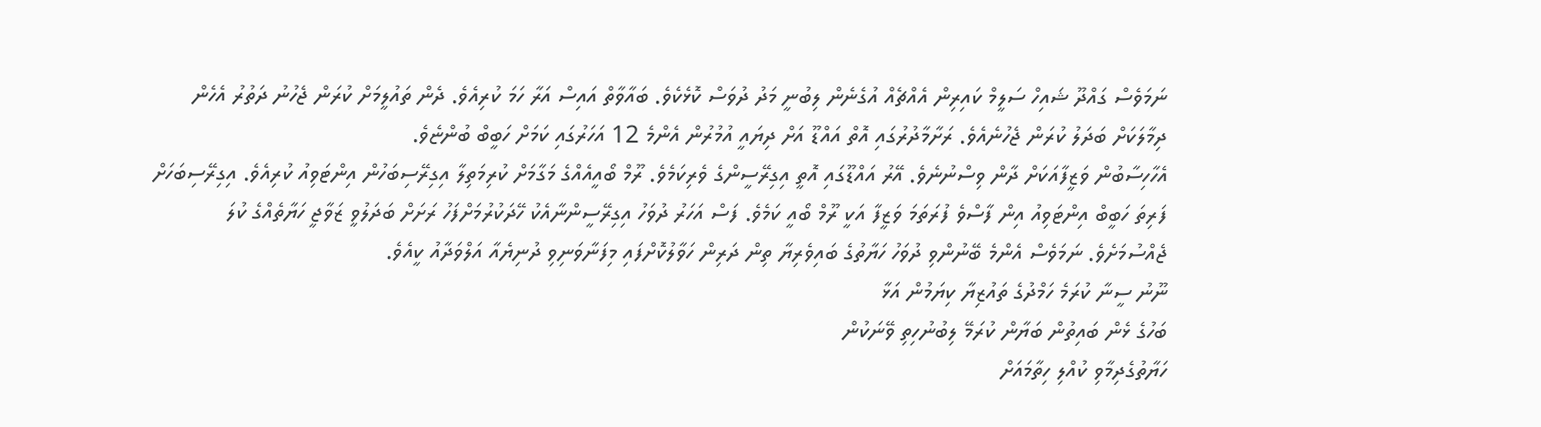ނަމަވެސް ގައްދޫ ޝައިހް ސަލީމް ކައިރިން އެއްޗެއް އުގެނެން ލިބުނީ މަދު ދުވަސް ކޮޅެކެވެ. ބައާވާތް އައިސް އަރާ ހަމަ ކުރިއެވެ. ދެން ތައުލީމަށް ކުރަން ޖެހުނު ދަތުރު އެހެން ދިމާލަކަށް ބަދަލު ކުރަން ޖެހުނެއެވެ. ރަށާމާދުރުގައި އޮތް އައްޑޫ އަށް ދިޔައީ އުމުރުން އެންމެ 12 އަހަރުގައި ކަމަށް ހަބީބް ބުންޏެވެ.
އެހާހިސާބުން ވަޒީފާއަކަށް ދާން ވިސްނުނެވެ. އޭރު އައްޑޫގައި އޮތީ އިގިރޭސީންގެ ވެރިކަމެވެ. ރޫމް ބޯއީއެއްގެ މަގާމަށް ކުރިމަތިލާ އިގިރޭސިބަހުން އިންޓަވިއު ކުރިއެވެ. އިގިރޭސިބަހަށް ފަރިތަ ހަބީބް އިންޓަވިއު އިން ފާސްވެ ފުރަތަމަ ވަޒީފާ އަކީ ރޫމް ބޯއީ ކަމެވެ. ފަސް އަހަރު ދުވަހު އިގިރޭސީންނާއެކު ހޭދަކުރުމަށްފަހު ރަށަށް ބަދަލުވީ ޒަވާޖީ ހަޔާތެއްގެ ކުލަ ޖެއްސުމަށެވެ. ނަމަވެސް އެންމެ ބޭނުންވި ދުވަހު ހަޔާތުގެ ބައިވެރިޔާ ތިން ދަރިން ހަވާލުކޮށްފައި މިފަނާވަނިވި ދުނިޔެއާ އަލްވަދާއު ކީއެވެ.
ނޫނު ސީނާ ކުރަމެ ހަމްދުގެ ތައުޒިޔާ ކިޔަމުން އަޅާ
ބަހުގެ ޅެން ބައިތުން ބަޔާން ކުރަމޭ ލިބުނުހިތި ވޭނަކުން
ހަޔާތުގެދިމާވި ކުއްލި ހިތާމައަށް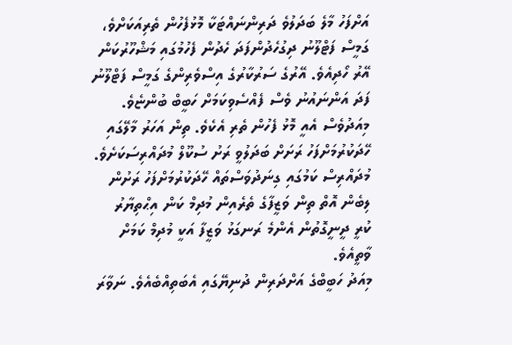އަށްފަހު މާލެ ބަދަލުވެ ދަރިންނައްޓަކާ މޮޅުފެހުން ތެރިއަކަށްވެ، ގަމީސް ފަޓްލޫނު ދިގުހެދުންފަދަ ހެދުން ފެހުމުގައި މަޝްހޫރުކަން އޭރު ހޯދިއެވެ. އޭރުގެ ސަރުކާރުގެ އިސްވެރިންގެ ގަމީސް ފަޓްލޫނު ފަދަ އަންނައުނު ވެސް ފެއްސެވިކަމަށް ހަބީބް ބުންޏެވެ. މިއަދުވެސް އެއީ މޮޅު ފެހުން ތެރި އެކެވެ. ތިން އަހަރު މާލޭގައި ހޭދަކުރުމަށްފަހު ރަށަށް ބަދަލުވީ ރަށު ސުކޫލް މުދައްރިސަކަށެވެ. މުދައްރިސް ކަމުގައި ގިނަދުވަސްތައް ހޭދަކުރުމަށްފަހު ރަށުން ލިބެން އޮތް ތިން ވަޒީފާގެ ތެރެއިން މުދިމް ކަން އިޙްތިޔާރު ކުރީ ދީނީގޮތުން އެންމެ ރަނގަޅު ވަޒީފާ އަކީ މުދިމް ކަމަށް ވާތީއެވެ.
މިއަދު ހަބީބްގެ އަށްދަރިން ދުނިޔޭގައި އެބަތިއްބެއެވެ. ނަވާރަ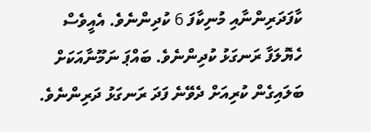ކާފަދަރިންނާއި މުނިކާފަ 6 ކުދިންނެވެ. އެއީވެސް ހެޔޮލަފާ ރަނގަޅު ކުދިންނެވެ. ބައްޕަ ނަމޫނާއަކަށް ބަލައިގެން ކުރިއަށް ދެވޭނެ ފަދަ ރަނގަޅު ދަރިންނެވެ.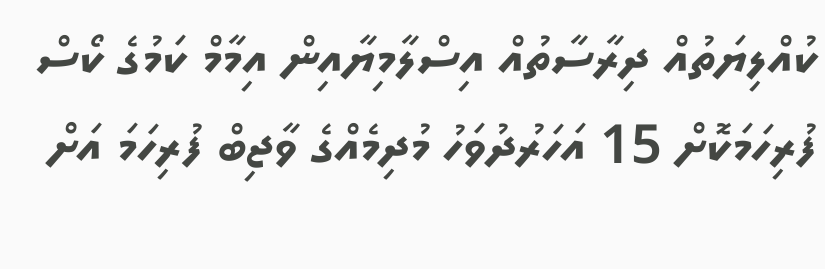ކުއްލިޔަތުއް ދިރާސާތުއް އިސްލާމިޔާއިން އިމާމް ކަމުގެ ކޯސް ފުރިހަމަކޮށް 15 އަހަރުދުވަހު މުދިމެއްގެ ވާޖިބް ފުރިހަމަ އަށް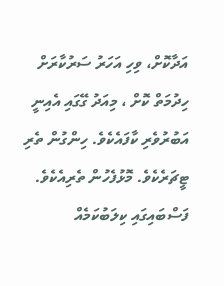އަދާކޮށް، ވިހި އަހަރު ސަރުކާރަށް ހިދުމަތް ކޮށް ، މިއަދު ގޭގައި އެއިނީ އަބުރުވެރި ކާފައެކެވެ. ހިންގުން ތެރި ޓީޗަރެކެވެ. މޮޅުފެހުން ތެރިއެކެވެ. ފަސްބައިގައި ކިލަބުކަމެއް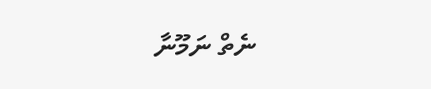ނެތް ނަމޫނާ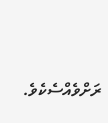ރަށްވެއްސެކެވެ.